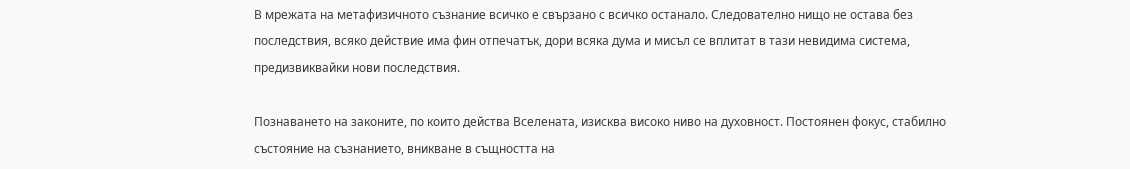В мрежата на метафизичното съзнание всичко е свързано с всичко останало. Следователно нищо не остава без последствия, всяко действие има фин отпечатък, дори всяка дума и мисъл се вплитат в тази невидима система, предизвиквайки нови последствия.

Познаването на законите, по които действа Вселената, изисква високо ниво на духовност. Постоянен фокус, стабилно състояние на съзнанието, вникване в същността на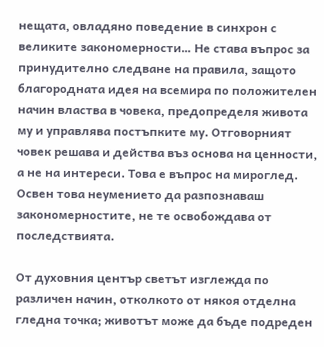нещата, овладяно поведение в синхрон с великите закономерности… Не става въпрос за принудително следване на правила, защото благородната идея на всемира по положителен начин властва в човека, предопределя живота му и управлява постъпките му. Отговорният човек решава и действа въз основа на ценности, а не на интереси. Това е въпрос на мироглед. Освен това неумението да разпознаваш закономерностите, не те освобождава от последствията.

От духовния център светът изглежда по различен начин, отколкото от някоя отделна гледна точка; животът може да бъде подреден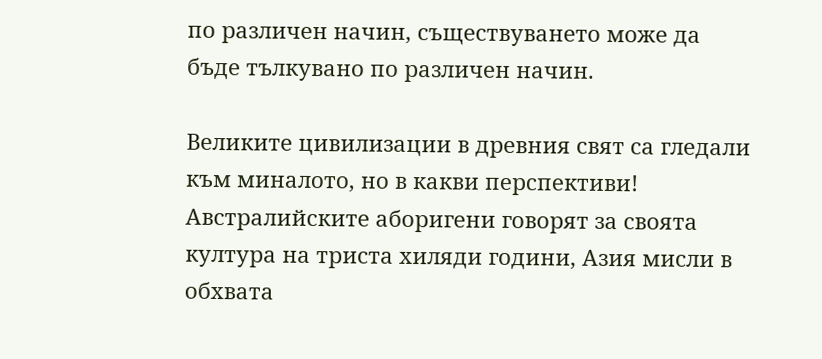по различен начин, съществуването може да бъде тълкувано по различен начин.

Великите цивилизации в древния свят са гледали към миналото, но в какви перспективи! Австралийските аборигени говорят за своята култура на триста хиляди години, Азия мисли в обхвата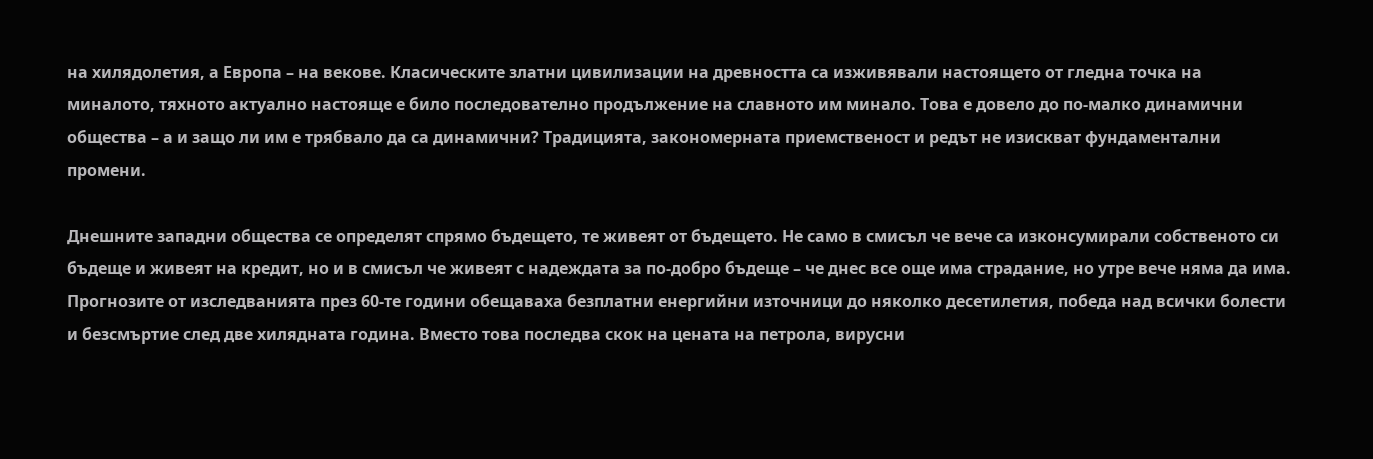на хилядолетия, а Европа – на векове. Класическите златни цивилизации на древността са изживявали настоящето от гледна точка на миналото, тяхното актуално настояще е било последователно продължение на славното им минало. Това е довело до по-малко динамични общества – а и защо ли им е трябвало да са динамични? Традицията, закономерната приемственост и редът не изискват фундаментални промени.

Днешните западни общества се определят спрямо бъдещето, те живеят от бъдещето. Не само в смисъл че вече са изконсумирали собственото си бъдеще и живеят на кредит, но и в смисъл че живеят с надеждата за по-добро бъдеще – че днес все още има страдание, но утре вече няма да има. Прогнозите от изследванията през 60‑те години обещаваха безплатни енергийни източници до няколко десетилетия, победа над всички болести и безсмъртие след две хилядната година. Вместо това последва скок на цената на петрола, вирусни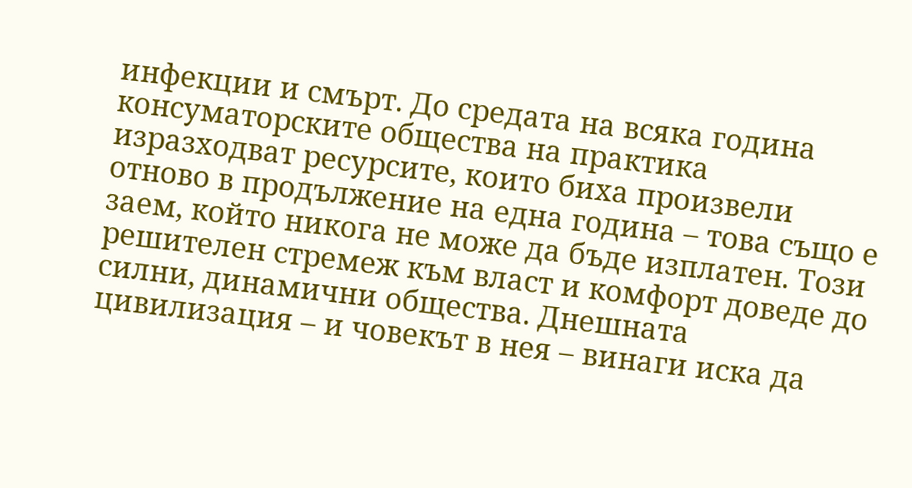инфекции и смърт. До средата на всяка година консуматорските общества на практика изразходват ресурсите, които биха произвели отново в продължение на една година – това също е заем, който никога не може да бъде изплатен. Този решителен стремеж към власт и комфорт доведе до силни, динамични общества. Днешната цивилизация – и човекът в нея – винаги иска да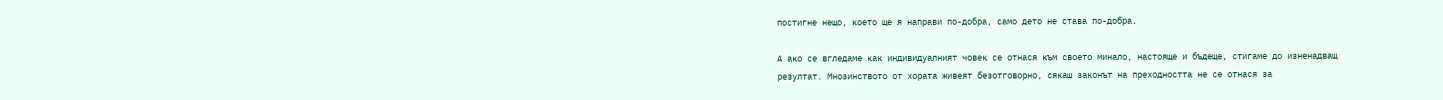постигне нещо, което ще я направи по-добра, само дето не става по-добра.

А ако се вгледаме как индивидуалният човек се отнася към своето минало, настояще и бъдеще, стигаме до изненадващ резултат. Мнозинството от хората живеят безотговорно, сякаш законът на преходността не се отнася за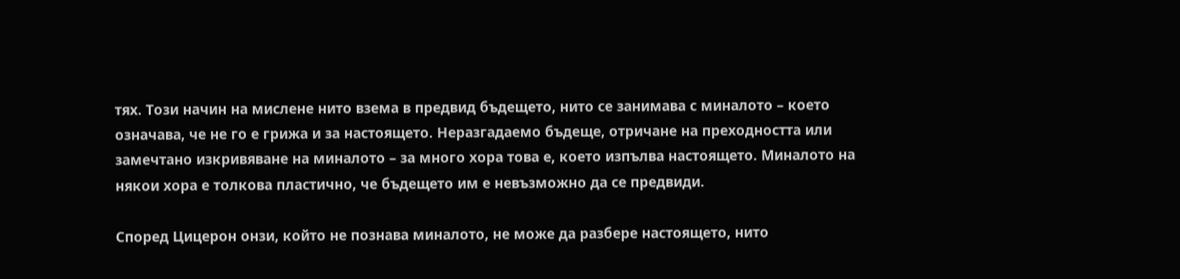тях. Този начин на мислене нито взема в предвид бъдещето, нито се занимава с миналото – което означава, че не го е грижа и за настоящето. Неразгадаемо бъдеще, отричане на преходността или замечтано изкривяване на миналото – за много хора това е, което изпълва настоящето. Миналото на някои хора е толкова пластично, че бъдещето им е невъзможно да се предвиди.

Според Цицерон онзи, който не познава миналото, не може да разбере настоящето, нито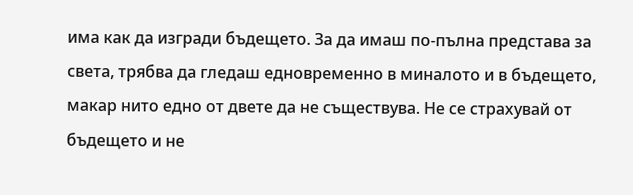има как да изгради бъдещето. За да имаш по-пълна представа за света, трябва да гледаш едновременно в миналото и в бъдещето, макар нито едно от двете да не съществува. Не се страхувай от бъдещето и не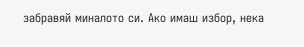забравяй миналото си. Ако имаш избор, нека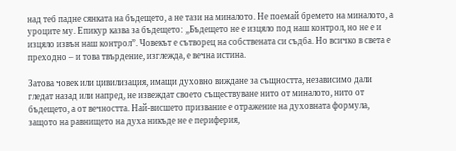над теб падне сянката на бъдещето, а не тази на миналото. Не поемай бремето на миналото, а уроците му. Епикур казва за бъдещето: „Бъдещето не е изцяло под наш контрол, но не е и изцяло извън наш контрол”. Човекът е сътворец на собствената си съдба. Но всичко в света е преходно – и това твърдение, изглежда, е вечна истина.

Затова човек или цивилизация, имащи духовно виждане за същността, независимо дали гледат назад или напред, не извеждат своето съществуване нито от миналото, нито от бъдещето, а от вечността. Най-висшето призвание е отражение на духовната формула, защото на равнището на духа никъде не е периферия,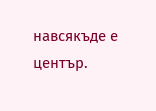навсякъде е център.